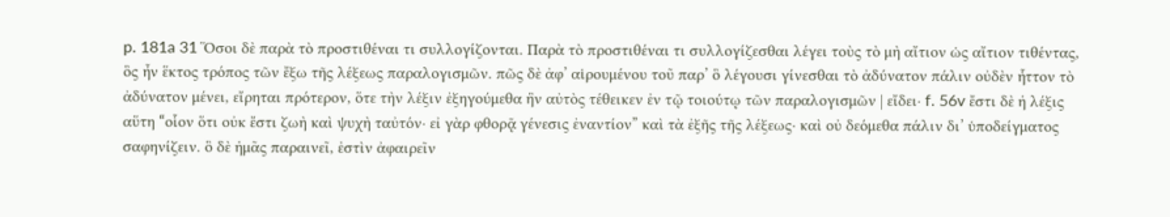p. 181a 31 Ὅσοι δὲ παρὰ τὸ προστιθέναι τι συλλογίζονται. Παρὰ τὸ προστιθέναι τι συλλογίζεσθαι λέγει τοὺς τὸ μὴ αἴτιον ὡς αἴτιον τιθέντας, ὃς ἦν ἕκτος τρόπος τῶν ἔξω τῆς λέξεως παραλογισμῶν. πῶς δὲ ἀφ’ αἱρουμένου τοῦ παρ’ ὃ λέγουσι γίνεσθαι τὸ ἀδύνατον πάλιν οὐδὲν ἧττον τὸ ἀδύνατον μένει, εἴρηται πρότερον, ὅτε τὴν λέξιν ἐξηγούμεθα ἣν αὐτὸς τέθεικεν ἐν τῷ τοιούτῳ τῶν παραλογισμῶν | εἴδει· f. 56v ἔστι δὲ ἡ λέξις αὕτη “oἷον ὅτι οὐκ ἔστι ζωὴ καὶ ψυχὴ ταὐτόν· εἰ γὰρ φθορᾷ γένεσις ἐναντίον” καὶ τὰ ἐξῆς τῆς λέξεως· καὶ οὐ δεόμεθα πάλιν δι’ ὑποδείγματος σαφηνίζειν. ὃ δὲ ἡμᾶς παραινεῖ, ἐστὶν ἀφαιρεῖν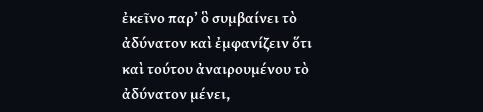ἐκεῖνο παρ’ ὃ συμβαίνει τὸ ἀδύνατον καὶ ἐμφανίζειν ὅτι καὶ τούτου ἀναιρουμένου τὸ ἀδύνατον μένει,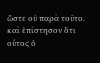ὥστε οὐ παρὰ τοῦτο. καὶ ἐπίστησον ὅτι οὗτος ὁ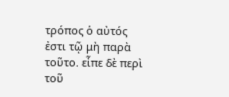τρόπος ὁ αὐτός ἐστι τῷ μὴ παρὰ τοῦτο. εἶπε δὲ περὶ τοῦ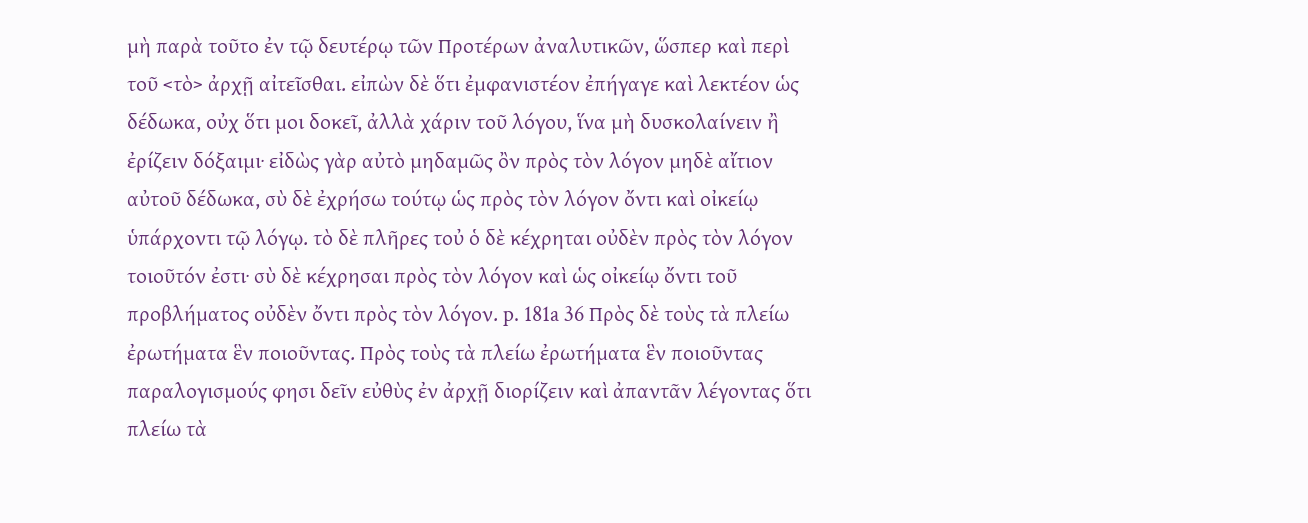μὴ παρὰ τοῦτο ἐν τῷ δευτέρῳ τῶν Προτέρων ἀναλυτικῶν, ὥσπερ καὶ περὶ τοῦ <τὸ> ἀρχῇ αἰτεῖσθαι. εἰπὼν δὲ ὅτι ἐμφανιστέον ἐπήγαγε καὶ λεκτέον ὡς δέδωκα, οὐχ ὅτι μοι δοκεῖ, ἀλλὰ χάριν τοῦ λόγου, ἵνα μὴ δυσκολαίνειν ἢ ἐρίζειν δόξαιμι· εἰδὼς γὰρ αὐτὸ μηδαμῶς ὂν πρὸς τὸν λόγον μηδὲ αἴτιον αὐτοῦ δέδωκα, σὺ δὲ ἐχρήσω τούτῳ ὡς πρὸς τὸν λόγον ὄντι καὶ οἰκείῳ ὑπάρχοντι τῷ λόγῳ. τὸ δὲ πλῆρες τοὐ ὁ δὲ κέχρηται οὐδὲν πρὸς τὸν λόγον τοιοῦτόν ἐστι· σὺ δὲ κέχρησαι πρὸς τὸν λόγον καὶ ὡς οἰκείῳ ὄντι τοῦ προβλήματος οὐδὲν ὄντι πρὸς τὸν λόγον. p. 181a 36 Πρὸς δὲ τοὺς τὰ πλείω ἐρωτήματα ἓν ποιοῦντας. Πρὸς τοὺς τὰ πλείω ἐρωτήματα ἓν ποιοῦντας παραλογισμούς φησι δεῖν εὐθὺς ἐν ἀρχῇ διορίζειν καὶ ἀπαντᾶν λέγοντας ὅτι πλείω τὰ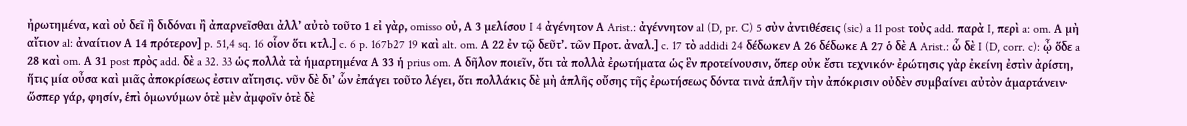ἠρωτημένα, καὶ οὐ δεῖ ἢ διδόναι ἢ ἀπαρνεῖσθαι ἀλλ’ αὐτὸ τοῦτο 1 εἰ γὰρ, omisso οὐ, Α 3 μελίσου I 4 ἀγένητον Α Arist.: ἀγέννητον al (D, pr. C) 5 σὺν ἀντιθέσεις (sic) a 11 post τοὺς add. παρὰ I, περὶ a: om. Α μὴ αἴτιον al: ἀναίτιον Α 14 πρότερον] p. 51,4 sq. 16 οἷον ὅτι κτλ.] c. 6 p. 167b27 19 καὶ alt. om. Α 22 ἐν τῷ δεῦτ’. τῶν Προτ. ἀναλ.] c. 17 τὸ addidi 24 δέδωκεν Α 26 δέδωκε Α 27 ὁ δὲ Α Arist.: ὧ δὲ I (D, corr. c): ᾦ ὅδε a 28 καὶ om. Α 31 post πρὸς add. δὲ a 32. 33 ὡς πολλὰ τὰ ἡμαρτημένα Α 33 ἡ prius om. Α δῆλον ποιεῖν, ὅτι τὰ πολλὰ ἐρωτήματα ὡς ἓν προτείνουσιν, ὅπερ οὐκ ἔστι τεχνικόν· ἐρώτησις γὰρ ἐκείνη ἐστὶν ἀρίστη, ἥτις μία οὖσα καὶ μιᾶς ἀποκρίσεως ἐστιν αἴτησις. νῦν δὲ δι’ ὧν ἐπάγει τοῦτο λέγει, ὅτι πολλάκις δὲ μὴ ἁπλῆς οὔσης τῆς ἐρωτήσεως δόντα τινὰ ἁπλῆν τὴν ἀπόκρισιν οὐδὲν συμβαίνει αὐτὸν ἁμαρτάνειν· ὥσπερ γάρ, φησίν, ἑπὶ ὁμωνύμων ὁτὲ μὲν ἀμφοῖν ὁτὲ δὲ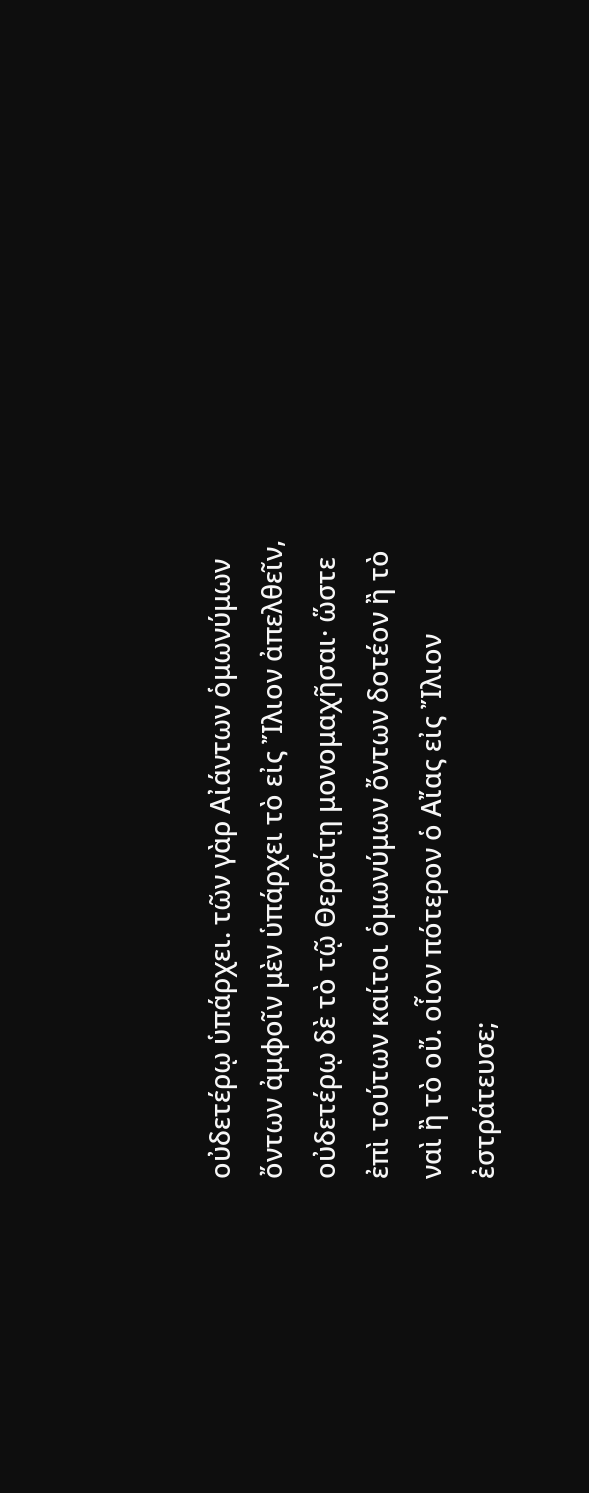οὐδετέρῳ ὑπάρχει. τῶν γὰρ Αἰάντων ὁμωνύμων ὄντων ἀμφοῖν μὲν ὑπάρχει τὸ εἰς Ἴλιον ἀπελθεῖν, οὐδετέρῳ δὲ τὸ τῷ Θερσίτῃ μονομαχῆσαι· ὥστε ἐπὶ τούτων καίτοι ὁμωνύμων ὄντων δοτέον ἢ τὸ ναὶ ἢ τὸ οὔ. οἷον πότερον ὁ Αἴας εἰς Ἴλιον ἐστράτευσε;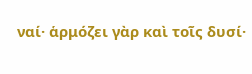ναί· ἁρμόζει γὰρ καὶ τοῖς δυσί·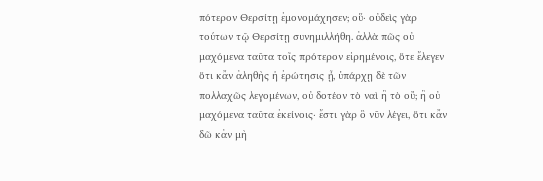πότερον Θερσίτῃ ἐμονομάχησεν; οὕ· οὐδεὶς γὰρ τούτων τῷ Θερσίτῃ συνημιλλήθη. ἀλλὰ πῶς οὐ μαχόμενα ταῦτα τοῖς πρότερον εἰρημένοις, ὅτε ἔλεγεν ὅτι κἄν ἀληθὴς ἡ ἐρώτησις ᾖ, ὑπάρχῃ δὲ τῶν πολλαχῶς λεγομένων, οὐ δοτέον τὸ ναὶ ἢ τὸ οὔ; ἢ οὐ μαχόμενα ταῦτα ἐκείνοις· ἔστι γὰρ ὃ νῦν λέγει, ὅτι κἄν δῶ κἀν μὴ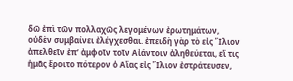δῶ ἐπὶ τῶν πολλαχῶς λεγομένων ἐρωτημάτων, οὐδὲν συμβαίνει ἐλέγχεσθαι. ἐπειδὴ γὰρ τὸ εἰς Ἴλιον ἀπελθεῖν ἐπ’ ἀμφοῖν τοῖν Αἰάντοιν ἀληθεύεται, εἴ τις ἡμᾶς ἔροιτο πότερον ὁ Αἴας εἰς Ἴλιον ἐστράτευσεν,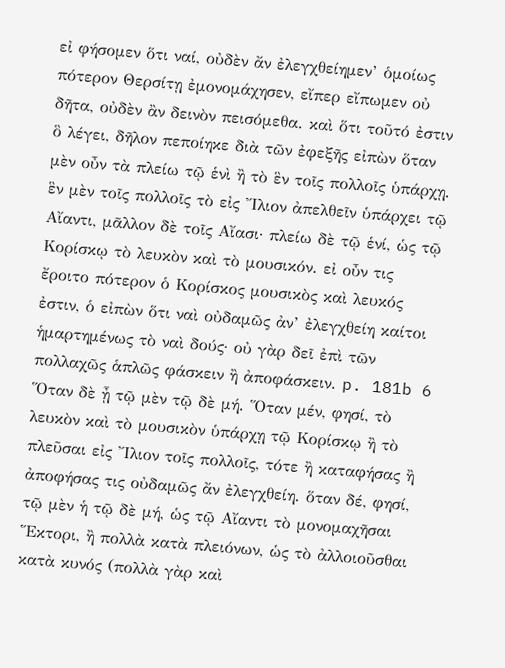εἰ φήσομεν ὅτι ναί, οὐδὲν ἄν ἐλεγχθείημεν’ ὁμοίως πότερον Θερσίτῃ ἐμονομάχησεν, εἴπερ εἴπωμεν οὐ δῆτα, οὐδὲν ἂν δεινὸν πεισόμεθα. καὶ ὅτι τοῦτό ἐστιν ὃ λέγει, δῆλον πεποίηκε διὰ τῶν ἐφεξῆς εἰπὼν ὅταν μὲν οὖν τὰ πλείω τῷ ἑνὶ ἢ τὸ ἓν τοῖς πολλοῖς ὑπάρχῃ. ἓν μὲν τοῖς πολλοῖς τὸ εἰς Ἴλιον ἀπελθεῖν ὑπάρχει τῷ Αἴαντι, μᾶλλον δὲ τοῖς Αἴασι· πλείω δὲ τῷ ἑνί, ὡς τῷ Κορίσκῳ τὸ λευκὸν καὶ τὸ μουσικόν. εἰ οὖν τις ἔροιτο πότερον ὁ Κορίσκος μουσικὸς καὶ λευκός ἐστιν, ὁ εἰπὼν ὅτι ναὶ οὐδαμῶς ἀν’ ἐλεγχθείη καίτοι ἡμαρτημένως τὸ ναὶ δούς· οὐ γὰρ δεῖ ἐπὶ τῶν πολλαχῶς ἁπλῶς φάσκειν ἢ ἀποφάσκειν. p. 181b 6 Ὅταν δὲ ᾖ τῷ μὲν τῷ δὲ μή. Ὅταν μέν, φησί, τὸ λευκὸν καὶ τὸ μουσικὸν ὑπάρχῃ τῷ Κορίσκῳ ἢ τὸ πλεῦσαι εἰς Ἴλιον τοῖς πολλοῖς, τότε ἢ καταφήσας ἢ ἀποφήσας τις οὐδαμῶς ἄν ἐλεγχθείη. ὅταν δέ, φησί, τῷ μὲν ἡ τῷ δὲ μή, ὡς τῷ Αἴαντι τὸ μονομαχῆσαι Ἕκτορι, ἢ πολλὰ κατὰ πλειόνων, ὡς τὸ ἀλλοιοῦσθαι κατὰ κυνός (πολλὰ γὰρ καὶ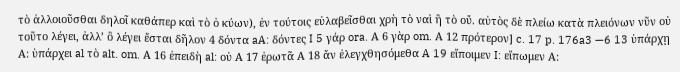τὸ ἀλλοιοῦσθαι δηλοῖ καθάπερ καὶ τὸ ὁ κύων), ἐν τούτοις εὐλαβεῖσθαι χρὴ τὸ ναὶ ἢ τὸ οὔ. αὐτὸς δὲ πλείω κατὰ πλειόνων νῦν οὐ τοῦτο λέγει, ἀλλ’ ὃ λέγει ἔσται δῆλον 4 δόντα aA: δόντες I 5 γάρ ora. Α 6 γὰρ om. Α 12 πρότερον] c. 17 p. 176a3 —6 13 ὑπάρχῃ Α: ὑπάρχει al τὸ alt. om. Α 16 ἐπειδὴ al: οὐ Α 17 ἐρωτᾶ Α 18 ἄν ἐλεγχθησόμεθα A 19 εἴποιμεν I: εἴπωμεν Α: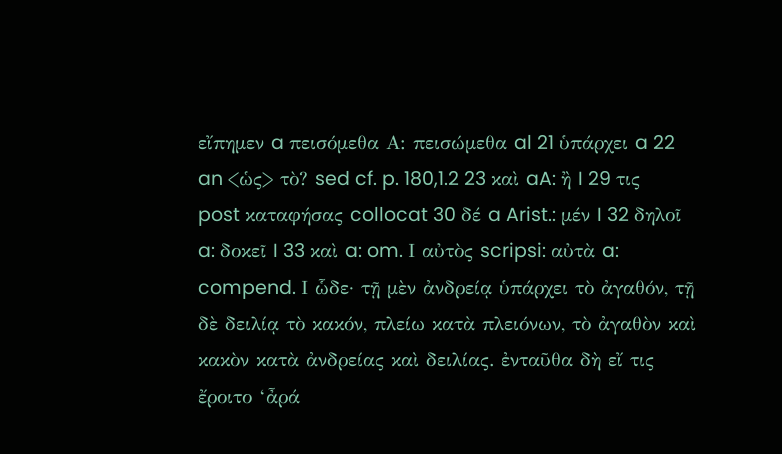εἴπημεν a πεισόμεθα Α: πεισώμεθα al 21 ὑπάρχει a 22 an <ὡς> τὸ? sed cf. p. 180,1.2 23 καὶ aA: ἢ I 29 τις post καταφήσας collocat 30 δέ a Arist.: μέν I 32 δηλοῖ a: δοκεῖ I 33 καὶ a: om. Ι αὐτὸς scripsi: αὐτὰ a: compend. Ι ὧδε· τῇ μὲν ἀνδρείᾳ ὑπάρχει τὸ ἀγαθόν, τῇ δὲ δειλίᾳ τὸ κακόν, πλείω κατὰ πλειόνων, τὸ ἀγαθὸν καὶ κακὸν κατὰ ἀνδρείας καὶ δειλίας. ἐνταῦθα δὴ εἴ τις ἔροιτο ‘ἆρά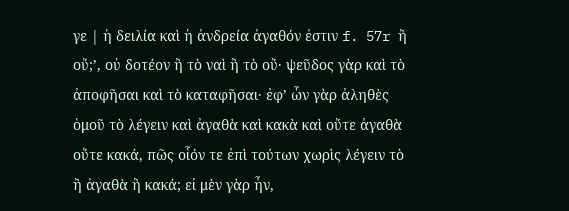γε | ἡ δειλία καὶ ἡ ἀνδρεία ἀγαθόν ἐστιν f. 57r ἢ οὔ;’, οὐ δοτέον ἢ τὸ ναὶ ἢ τὸ οὔ· ψεῦδος γὰρ καὶ τὸ ἀποφῆσαι καὶ τὸ καταφῆσαι· ἐφ’ ὧν γὰρ ἀληθὲς ὁμοῦ τὸ λέγειν καὶ ἀγαθὰ καὶ κακὰ καὶ οὔτε ἀγαθὰ οὔτε κακά, πῶς οἷόν τε ἐπὶ τούτων χωρὶς λέγειν τὸ ἢ ἀγαθὰ ἢ κακά; εἰ μὲν γὰρ ἦν,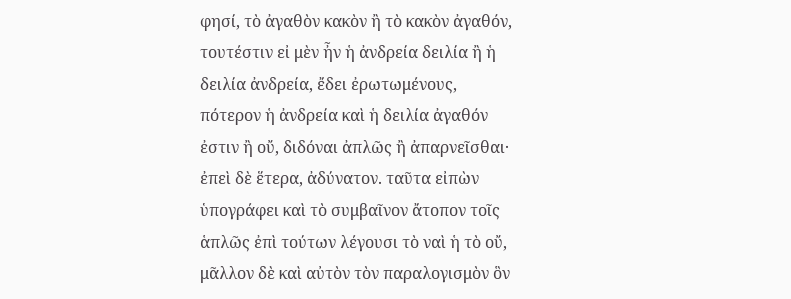φησί, τὸ ἀγαθὸν κακὸν ἢ τὸ κακὸν ἀγαθόν, τουτέστιν εἰ μὲν ἦν ἡ ἀνδρεία δειλία ἢ ἡ δειλία ἀνδρεία, ἔδει ἐρωτωμένους, πότερον ἡ ἀνδρεία καὶ ἡ δειλία ἀγαθόν ἐστιν ἢ οὔ, διδόναι ἀπλῶς ἢ ἀπαρνεῖσθαι· ἐπεὶ δὲ ἕτερα, ἀδύνατον. ταῦτα εἰπὼν ὑπογράφει καὶ τὸ συμβαῖνον ἄτοπον τοῖς ἁπλῶς ἐπὶ τούτων λέγουσι τὸ ναὶ ἡ τὸ οὔ, μᾶλλον δὲ καὶ αὐτὸν τὸν παραλογισμὸν ὃν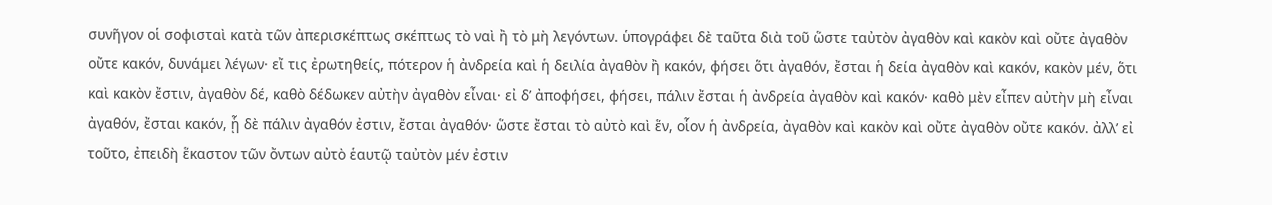συνῆγον οἱ σοφισταὶ κατὰ τῶν ἀπερισκέπτως σκέπτως τὸ ναὶ ἢ τὸ μὴ λεγόντων. ὑπογράφει δὲ ταῦτα διὰ τοῦ ὥστε ταὐτὸν ἀγαθὸν καὶ κακὸν καὶ οὔτε ἀγαθὸν οὔτε κακόν, δυνάμει λέγων· εἴ τις ἐρωτηθείς, πότερον ἡ ἀνδρεία καὶ ἡ δειλία ἀγαθὸν ἢ κακόν, φήσει ὅτι ἀγαθόν, ἔσται ἡ δεία ἀγαθὸν καὶ κακόν, κακὸν μέν, ὅτι καὶ κακὸν ἔστιν, ἀγαθὸν δέ, καθὸ δέδωκεν αὐτὴν ἀγαθὸν εἶναι· εἰ δ’ ἀποφήσει, φήσει, πάλιν ἔσται ἡ ἀνδρεία ἀγαθὸν καὶ κακόν· καθὸ μὲν εἶπεν αὐτὴν μὴ εἶναι ἀγαθόν, ἔσται κακόν, ᾗ δὲ πάλιν ἀγαθόν ἐστιν, ἔσται ἀγαθόν· ὥστε ἔσται τὸ αὐτὸ καὶ ἕν, οἷον ἡ ἀνδρεία, ἀγαθὸν καὶ κακὸν καὶ οὔτε ἀγαθὸν οὔτε κακόν. ἀλλ’ εἰ τοῦτο, ἐπειδὴ ἕκαστον τῶν ὄντων αὐτὸ ἑαυτῷ ταὐτὸν μέν ἐστιν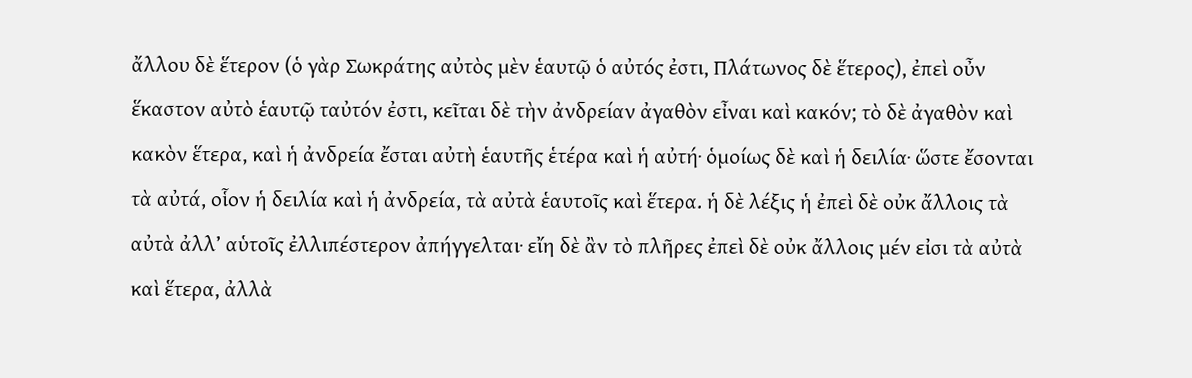ἄλλου δὲ ἕτερον (ὁ γὰρ Σωκράτης αὐτὸς μὲν ἑαυτῷ ὁ αὐτός ἐστι, Πλάτωνος δὲ ἕτερος), ἐπεὶ οὖν ἕκαστον αὐτὸ ἑαυτῷ ταὐτόν ἐστι, κεῖται δὲ τὴν ἀνδρείαν ἀγαθὸν εἶναι καὶ κακόν; τὸ δὲ ἀγαθὸν καὶ κακὸν ἕτερα, καὶ ἡ ἀνδρεία ἔσται αὐτὴ ἑαυτῆς ἑτέρα καὶ ἡ αὐτή· ὁμοίως δὲ καὶ ἡ δειλία· ὥστε ἔσονται τὰ αὐτά, οἷον ἡ δειλία καὶ ἡ ἀνδρεία, τὰ αὐτὰ ἑαυτοῖς καὶ ἕτερα. ἡ δὲ λέξις ἡ ἐπεὶ δὲ οὐκ ἄλλοις τὰ αὐτὰ ἀλλ’ αὑτοῖς ἐλλιπέστερον ἀπήγγελται· εἴη δὲ ἂν τὸ πλῆρες ἐπεὶ δὲ οὐκ ἄλλοις μέν εἰσι τὰ αὐτὰ καὶ ἕτερα, ἀλλὰ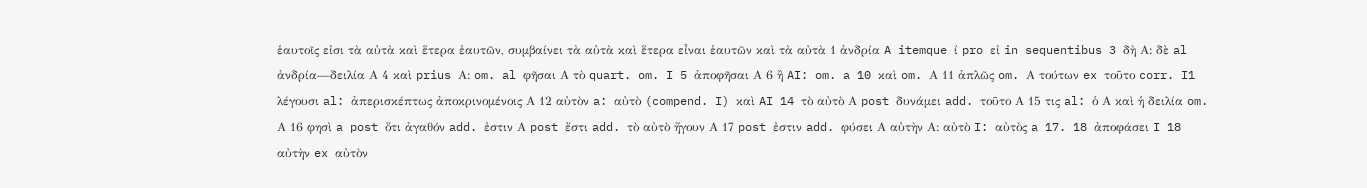ἑαυτοῖς εἰσι τὰ αὐτὰ καὶ ἕτερα ἑαυτῶν, συμβαίνει τὰ αὐτὰ καὶ ἕτερα εἶναι ἑαυτῶν καὶ τὰ αὐτὰ 1 ἀνδρία A itemque ί pro εἰ in sequentibus 3 δὴ Α: δὲ al ἀνδρία—δειλία Α 4 καὶ prius Α: om. al φῆσαι Α τὸ quart. om. I 5 ἀποφῆσαι Α 6 ἢ AI: om. a 10 καὶ om. Α 11 ἀπλῶς om. Α τούτων ex τοῦτο corr. I1 λέγουσι al: ἀπερισκέπτως ἀποκρινομένοις Α 12 αὐτὸν a: αὐτὸ (compend. I) καὶ AI 14 τὸ αὐτὸ Α post δυνάμει add. τοῦτο Α 15 τις al: ὁ Α καὶ ἡ δειλία om. Α 16 φησὶ a post ὅτι ἀγαθόν add. ἐστιν Α post ἔστι add. τὸ αὐτὸ ἤγουν Α 17 post ἐστιν add. φύσει Α αὐτὴν Α: αὐτὸ I: αὐτὸς a 17. 18 ἀποφάσει I 18 αὐτὴν ex αὐτὸν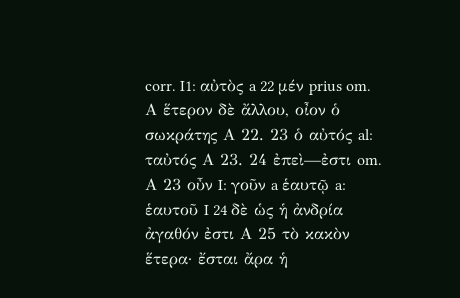corr. I1: αὐτὸς a 22 μέν prius om. Α ἕτερον δὲ ἄλλου, οἶον ὁ σωκράτης Α 22. 23 ὁ αὐτός al: ταὐτός Α 23. 24 ἐπεὶ—ἐστι om. Α 23 οὖν I: γοῦν a ἑαυτῷ a: ἑαυτοῦ I 24 δὲ ὡς ἡ ἀνδρία ἀγαθόν ἐστι Α 25 τὸ κακὸν ἕτερα· ἔσται ἄρα ἡ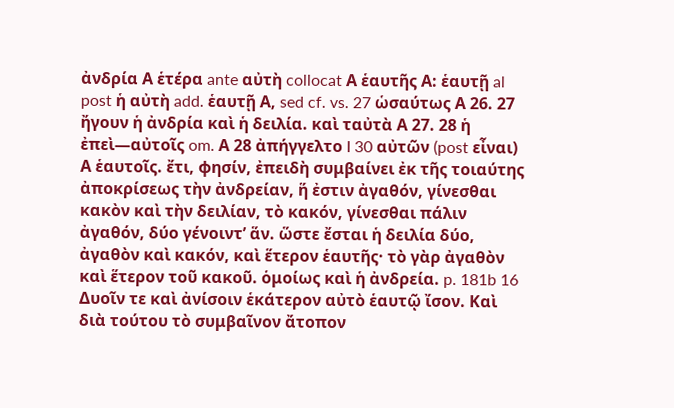ἀνδρία Α ἑτέρα ante αὐτὴ collocat Α ἑαυτῆς Α: ἑαυτῇ al post ἡ αὐτὴ add. ἑαυτῇ Α, sed cf. vs. 27 ὡσαύτως Α 26. 27 ἤγουν ἡ ἀνδρία καὶ ἡ δειλία. καὶ ταὐτὰ Α 27. 28 ἡ ἐπεὶ—αὐτοῖς om. Α 28 ἀπήγγελτο I 30 αὐτῶν (post εἶναι) Α ἑαυτοῖς. ἔτι, φησίν, ἐπειδὴ συμβαίνει ἐκ τῆς τοιαύτης ἀποκρίσεως τὴν ἀνδρείαν, ἥ ἐστιν ἀγαθόν, γίνεσθαι κακὸν καὶ τὴν δειλίαν, τὸ κακόν, γίνεσθαι πάλιν ἀγαθόν, δύο γένοιντ’ ἅν. ὥστε ἔσται ἡ δειλία δύο, ἀγαθὸν καὶ κακόν, καὶ ἕτερον ἑαυτῆς· τὸ γὰρ ἀγαθὸν καὶ ἕτερον τοῦ κακοῦ. ὁμοίως καὶ ἡ ἀνδρεία. p. 181b 16 Δυοῖν τε καὶ ἀνίσοιν ἑκάτερον αὐτὸ ἑαυτῷ ἴσον. Καὶ διὰ τούτου τὸ συμβαῖνον ἄτοπον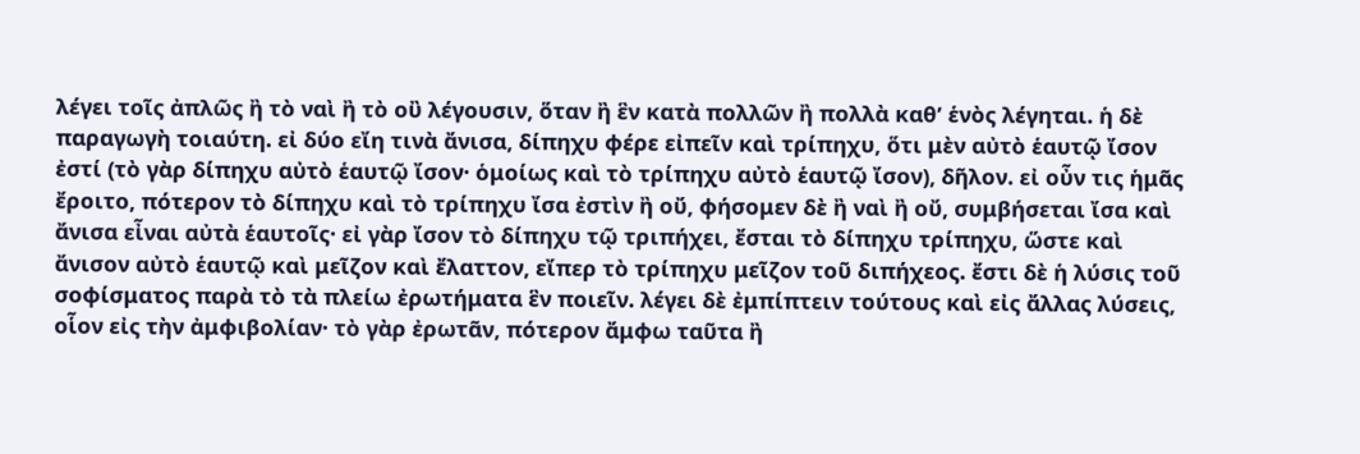λέγει τοῖς ἀπλῶς ἢ τὸ ναὶ ἢ τὸ οὒ λέγουσιν, ὅταν ἢ ἓν κατὰ πολλῶν ἢ πολλὰ καθ’ ἑνὸς λέγηται. ἡ δὲ παραγωγὴ τοιαύτη. εἰ δύο εἴη τινὰ ἄνισα, δίπηχυ φέρε εἰπεῖν καὶ τρίπηχυ, ὅτι μὲν αὐτὸ ἑαυτῷ ἴσον ἐστί (τὸ γὰρ δίπηχυ αὐτὸ ἑαυτῷ ἴσον· ὁμοίως καὶ τὸ τρίπηχυ αὐτὸ ἑαυτῷ ἴσον), δῆλον. εἰ οὖν τις ἡμᾶς ἔροιτο, πότερον τὸ δίπηχυ καὶ τὸ τρίπηχυ ἴσα ἐστὶν ἢ οὔ, φήσομεν δὲ ἢ ναὶ ἢ οὔ, συμβήσεται ἴσα καὶ ἄνισα εἶναι αὐτὰ ἑαυτοῖς· εἰ γὰρ ἴσον τὸ δίπηχυ τῷ τριπήχει, ἔσται τὸ δίπηχυ τρίπηχυ, ὥστε καὶ ἄνισον αὐτὸ ἑαυτῷ καὶ μεῖζον καὶ ἔλαττον, εἴπερ τὸ τρίπηχυ μεῖζον τοῦ διπήχεος. ἔστι δὲ ἡ λύσις τοῦ σοφίσματος παρὰ τὸ τὰ πλείω ἐρωτήματα ἓν ποιεῖν. λέγει δὲ ἐμπίπτειν τούτους καὶ εἰς ἄλλας λύσεις, οἷον εἰς τὴν ἀμφιβολίαν· τὸ γὰρ ἐρωτᾶν, πότερον ἄμφω ταῦτα ἢ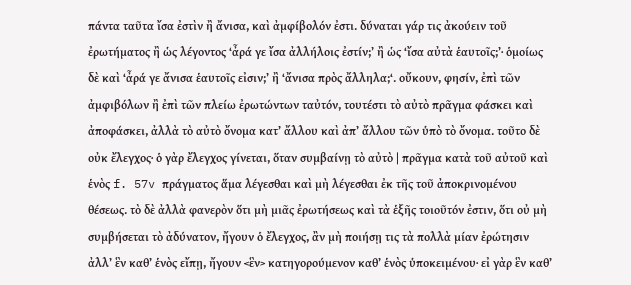πάντα ταῦτα ἴσα ἐστὶν ἢ ἄνισα, καὶ ἀμφίβολόν ἐστι. δύναται γάρ τις ἀκούειν τοῦ ἐρωτήματος ἢ ὡς λέγοντος ‘ἆρά γε ἴσα ἀλλήλοις ἐστίν;’ ἢ ὡς ‘ἴσα αὐτὰ ἑαυτοῖς;’· ὁμοίως δὲ καὶ ‘ἆρά γε ἄνισα ἑαυτοῖς εἰσιν;’ ἢ ‘ἄνισα πρὸς ἄλληλα;‘. οὔκουν, φησίν, ἐπὶ τῶν ἀμφιβόλων ἢ ἐπὶ τῶν πλείω ἐρωτώντων ταὐτόν, τουτέστι τὸ αὐτὸ πρᾶγμα φάσκει καὶ ἀποφάσκει, ἀλλὰ τὸ αὐτὸ ὄνομα κατ’ ἄλλου καὶ ἀπ’ ἄλλου τῶν ὑπὸ τὸ ὄνομα. τοῦτο δὲ οὐκ ἔλεγχος· ὁ γὰρ ἔλεγχος γίνεται, ὅταν συμβαίνῃ τὸ αὐτὸ | πρᾶγμα κατὰ τοῦ αὐτοῦ καὶ ἑνὸς f. 57v πράγματος ἅμα λέγεσθαι καὶ μὴ λέγεσθαι ἐκ τῆς τοῦ ἀποκρινομένου θέσεως. τὸ δὲ ἀλλὰ φανερὸν ὅτι μὴ μιᾶς ἐρωτήσεως καὶ τὰ ἑξῆς τοιοῦτόν ἐστιν, ὅτι οὐ μὴ συμβήσεται τὸ ἀδύνατον, ἤγουν ὁ ἔλεγχος, ἂν μὴ ποιήσῃ τις τὰ πολλὰ μίαν ἐρώτησιν ἀλλ’ ἓν καθ’ ἑνὸς εἴπῃ, ἤγουν <ἓν> κατηγορούμενον καθ’ ἑνὸς ὑποκειμένου· εἰ γὰρ ἓν καθ’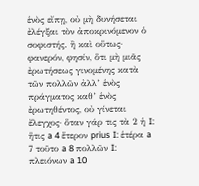ἑνὸς εἴπῃ, οὐ μὴ δυνήσεται ἐλέγξαι τὸν ἀποκρινόμενον ὁ σοφιστής. ἢ καὶ οὕτως· φανερόν, φησίν, ὅτι μὴ μιᾶς ἐρωτήσεως γινομένης κατὰ τῶν πολλῶν ἀλλ’ ἑνὸς πράγματος καθ’ ἑνὸς ἐρωτηθέντος, οὐ γίνεται ἔλεγχος· ὅταν γάρ τις τὰ 2 ἡ I: ἥτις a 4 ἕτερον prius I: ἑτέρα a 7 τοῦτο a 8 πολλῶν I: πλειόνων a 10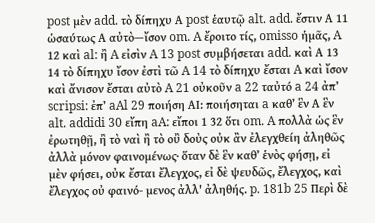post μὲν add. τὸ δίπηχυ Α post ἑαυτῷ alt. add. ἔστιν Α 11 ὡσαύτως Α αὐτὸ—ἴσον om. A ἔροιτο τίς, omisso ἡμᾶς, A 12 καὶ al: ἢ A εἰσὶν A 13 post συμβήσεται add. καὶ Α 13 14 τὸ δίπηχυ ἴσον ἐστὶ τῶ A 14 τὸ δίπηχυ ἔσται A καὶ ἴσον καὶ ἄνισον ἔσται αὐτὸ A 21 οὐκοῦν a 22 ταὐτό a 24 ἀπ’ scripsi: ἐπ’ aAl 29 ποιήση ΑI: ποιήσηται a καθ’ ἓν Α ἓν alt. addidi 30 εἴπη aA: εἴποι 1 32 ὅτι om. A πολλὰ ὡς ἓν ἐρωτηθῇ, ἢ τὸ ναὶ ἢ τὸ οὒ δοὺς οὐκ ἂν ἐλεγχθείη ἀληθῶς ἀλλὰ μόνον φαινομένως· ὅταν δὲ ἓν καθ’ ἑνὸς φήσῃ, εἰ μὲν φήσει, οὐκ ἔσται ἔλεγχος, εἰ δὲ ψευδῶς, ἔλεγχος, καὶ ἔλεγχος οὐ φαινό- μενος ἀλλ' ἀληθής. p. 181b 25 Περὶ δὲ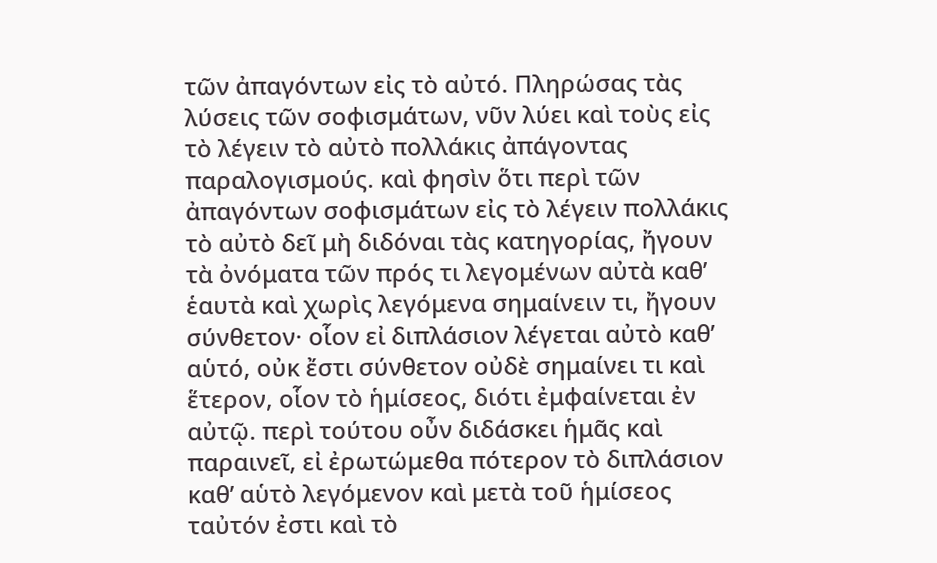τῶν ἀπαγόντων εἰς τὸ αὐτό. Πληρώσας τὰς λύσεις τῶν σοφισμάτων, νῦν λύει καὶ τοὺς εἰς τὸ λέγειν τὸ αὐτὸ πολλάκις ἀπάγοντας παραλογισμούς. καὶ φησὶν ὅτι περὶ τῶν ἀπαγόντων σοφισμάτων εἰς τὸ λέγειν πολλάκις τὸ αὐτὸ δεῖ μὴ διδόναι τὰς κατηγορίας, ἤγουν τὰ ὀνόματα τῶν πρός τι λεγομένων αὐτὰ καθ’ ἑαυτὰ καὶ χωρὶς λεγόμενα σημαίνειν τι, ἤγουν σύνθετον· οἷον εἰ διπλάσιον λέγεται αὐτὸ καθ’ αὑτό, οὐκ ἔστι σύνθετον οὐδὲ σημαίνει τι καὶ ἕτερον, οἷον τὸ ἡμίσεος, διότι ἐμφαίνεται ἐν αὐτῷ. περὶ τούτου οὖν διδάσκει ἡμᾶς καὶ παραινεῖ, εἰ ἐρωτώμεθα πότερον τὸ διπλάσιον καθ’ αὑτὸ λεγόμενον καὶ μετὰ τοῦ ἡμίσεος ταὐτόν ἐστι καὶ τὸ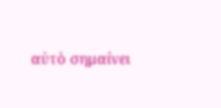αὐτὸ σημαίνει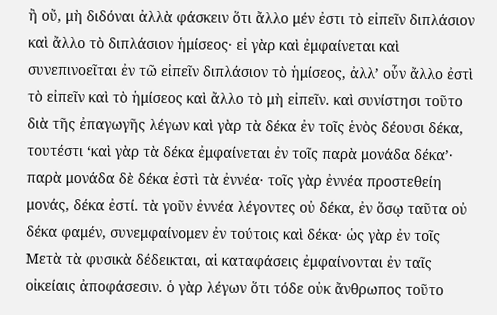ἢ οὔ, μὴ διδόναι ἀλλὰ φάσκειν ὅτι ἄλλο μέν ἐστι τὸ εἰπεῖν διπλάσιον καὶ ἄλλο τὸ διπλάσιον ἡμίσεος· εἰ γὰρ καὶ ἐμφαίνεται καὶ συνεπινοεῖται ἐν τῶ εἰπεῖν διπλάσιον τὸ ἡμίσεος, ἀλλ’ οὖν ἄλλο ἐστὶ τὸ εἰπεῖν καὶ τὸ ἡμίσεος καὶ ἄλλο τὸ μὴ εἰπεῖν. καὶ συνίστησι τοῦτο διὰ τῆς ἐπαγωγῆς λέγων καὶ γὰρ τὰ δέκα ἐν τοῖς ἑνὸς δέουσι δέκα, τουτέστι ‘καὶ γὰρ τὰ δέκα ἐμφαίνεται ἐν τοῖς παρὰ μονάδα δέκα’· παρὰ μονάδα δὲ δέκα ἐστὶ τὰ ἐννέα· τοῖς γὰρ ἐννέα προστεθείη μονάς, δέκα ἐστί. τὰ γοῦν ἐννέα λέγοντες οὐ δέκα, ἐν ὅσῳ ταῦτα οὐ δέκα φαμέν, συνεμφαίνομεν ἐν τούτοις καὶ δέκα· ὡς γὰρ ἐν τοῖς Μετὰ τὰ φυσικὰ δέδεικται, αἱ καταφάσεις ἐμφαίνονται ἐν ταῖς οἰκείαις ἀποφάσεσιν. ὁ γὰρ λέγων ὅτι τόδε οὐκ ἄνθρωπος τοῦτο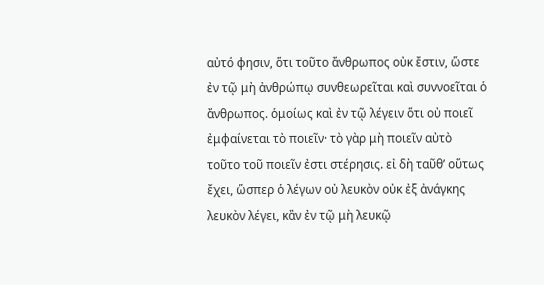αὐτό φησιν, ὅτι τοῦτο ἄνθρωπος οὐκ ἔστιν, ὥστε ἐν τῷ μὴ ἀνθρώπῳ συνθεωρεῖται καὶ συννοεῖται ὁ ἄνθρωπος. ὁμοίως καὶ ἐν τῷ λέγειν ὅτι οὐ ποιεῖ ἐμφαίνεται τὸ ποιεῖν· τὸ γὰρ μὴ ποιεῖν αὐτὸ τοῦτο τοῦ ποιεῖν ἐστι στέρησις. εἰ δὴ ταῦθ’ οὕτως ἔχει, ὥσπερ ὁ λέγων οὐ λευκὸν οὐκ ἐξ ἀνάγκης λευκὸν λέγει, κἂν ἐν τῷ μὴ λευκῷ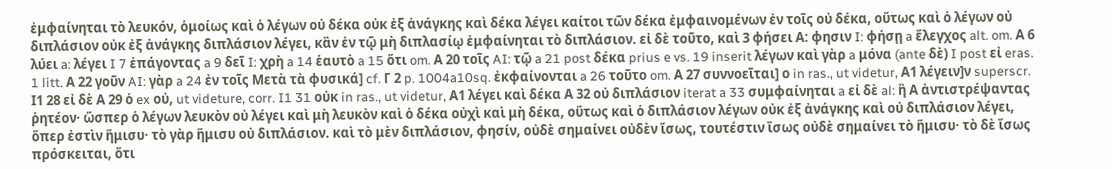ἐμφαίνηται τὸ λευκόν, ὁμοίως καὶ ὁ λέγων οὐ δέκα οὐκ ἐξ ἀνάγκης καὶ δέκα λέγει καίτοι τῶν δέκα ἐμφαινομένων ἐν τοῖς οὐ δέκα, οὕτως καὶ ὁ λέγων οὐ διπλάσιον οὐκ ἐξ ἀνάγκης διπλάσιον λέγει, κἂν ἐν τῷ μὴ διπλασίῳ ἐμφαίνηται τὸ διπλάσιον. εἰ δὲ τοῦτο, καὶ 3 φήσει Α: φησιν I: φήσῃ a ἔλεγχος alt. om. Α 6 λύει a: λέγει I 7 ἐπάγοντας a 9 δεῖ I: χρὴ a 14 ἑαυτὸ a 15 ὅτι om. Α 20 τοῖς AI: τῷ a 21 post δέκα prius e vs. 19 inserit λέγων καὶ γὰρ a μόνα (ante δὲ) I post εἰ eras. 1 litt. Α 22 γοῦν AI: γὰρ a 24 ἐν τοῖς Μετὰ τὰ φυσικά] cf. Γ 2 p. 1004a10sq. ἐκφαίνονται a 26 τοῦτο om. Α 27 συννοεῖται] ο in ras., ut videtur, Α1 λέγειν]ν superscr. Ι1 28 εἰ δὲ Α 29 ὁ ex οὐ, ut videture, corr. I1 31 οὐκ in ras., ut videtur, Α1 λέγει καὶ δέκα Α 32 οὐ διπλάσιον iterat a 33 συμφαίνηται a εἰ δὲ al: ἢ Α ἀντιστρέψαντας ῥητέον· ὥσπερ ὁ λέγων λευκὸν οὐ λέγει καὶ μὴ λευκὸν καὶ ὁ δέκα οὐχὶ καὶ μὴ δέκα, οὕτως καὶ ὁ διπλάσιον λέγων οὐκ ἐξ ἀνάγκης καὶ οὐ διπλάσιον λέγει, ὅπερ ἐστὶν ἥμισυ· τὸ γὰρ ἥμισυ οὐ διπλάσιον. καὶ τὸ μὲν διπλάσιον, φησίν, οὐδὲ σημαίνει οὐδὲν ἴσως, τουτέστιν ἴσως οὐδὲ σημαίνει τὸ ἥμισυ· τὸ δὲ ἴσως πρόσκειται, ὅτι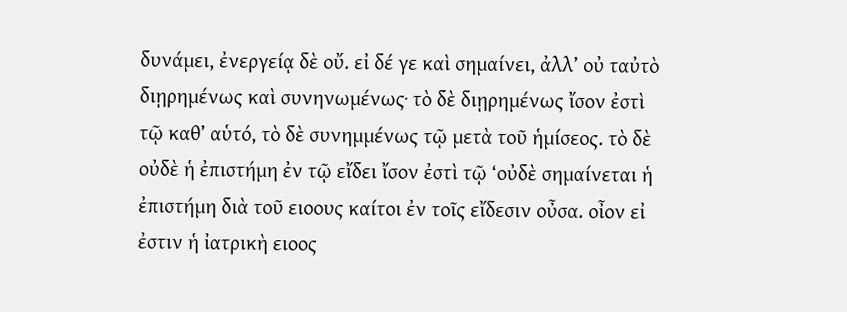δυνάμει, ἐνεργείᾳ δὲ οὔ. εἰ δέ γε καὶ σημαίνει, ἀλλ’ οὐ ταὐτὸ διῃρημένως καὶ συνηνωμένως· τὸ δὲ διῃρημένως ἴσον ἐστὶ τῷ καθ’ αὑτό, τὸ δὲ συνημμένως τῷ μετὰ τοῦ ἡμίσεος. τὸ δὲ οὐδὲ ἡ ἐπιστήμη ἐν τῷ εἴδει ἴσον ἐστὶ τῷ ‘οὐδὲ σημαίνεται ἡ ἐπιστήμη διὰ τοῦ ειοους καίτοι ἐν τοῖς εἴδεσιν οὖσα. οἶον εἰ ἐστιν ἡ ἰατρικὴ ειοος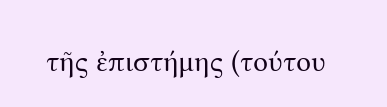τῆς ἐπιστήμης (τούτου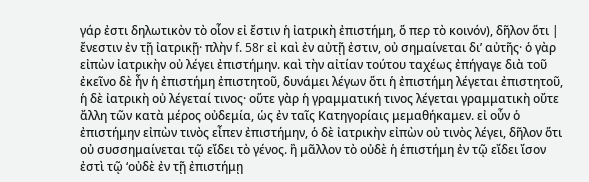γάρ ἐστι δηλωτικὸν τὸ οἷον εἰ ἔστιν ἡ ἰατρικὴ ἐπιστήμη, ὅ περ τὸ κοινόν), δῆλον ὅτι | ἔνεστιν ἐν τῇ ἰατρικῇ· πλὴν f. 58r εἰ καὶ ἐν αὐτῇ ἐστιν, οὐ σημαίνεται δι’ αὐτῆς· ὁ γὰρ εἰπὼν ἰατρικὴν οὐ λέγει ἐπιστήμην. καὶ τὴν αἰτίαν τούτου ταχέως ἐπήγαγε διὰ τοῦ ἐκεῖνο δὲ ἦν ἡ ἐπιστήμη ἐπιστητοῦ, δυνάμει λέγων ὅτι ἡ ἐπιστήμη λέγεται ἐπιστητοῦ, ἡ δὲ ἰατρικὴ οὐ λέγεταί τινος· οὕτε γὰρ ἡ γραμματική τινος λέγεται γραμματικὴ οὔτε ἄλλη τῶν κατὰ μέρος οὐδεμία, ὡς ἐν ταῖς Κατηγορίαις μεμαθήκαμεν. εἰ οὖν ὁ ἐπιστήμην εἰπὼν τινὸς εἶπεν ἐπιστήμην, ὁ δὲ ἰατρικὴν εἰπὼν οὐ τινὸς λέγει, δῆλον ὅτι οὐ συσσημαίνεται τῷ εἴδει τὸ γένος. ἢ μᾶλλον τὸ οὐδὲ ἡ ἑπιστήμη ἐν τῷ εἴδει ἴσον ἐστὶ τῷ ‘οὐδὲ ἐν τῇ ἐπιστήμῃ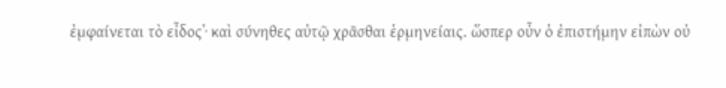ἐμφαίνεται τὸ εἶδος᾿· καὶ σύνηθες αὐτῷ χρᾶσθαι ἑρμηνείαις. ὥσπερ οὖν ὁ ἐπιστήμην εἰπὼν οὐ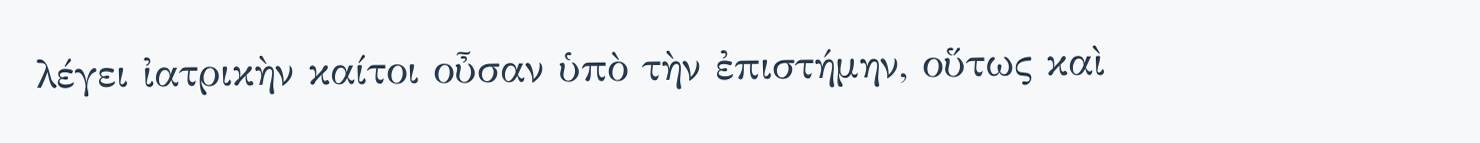λέγει ἰατρικὴν καίτοι οὖσαν ὑπὸ τὴν ἐπιστήμην, οὕτως καὶ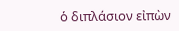ὁ διπλάσιον εἰπὼν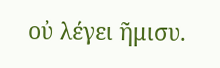οὐ λέγει ῆμισυ.